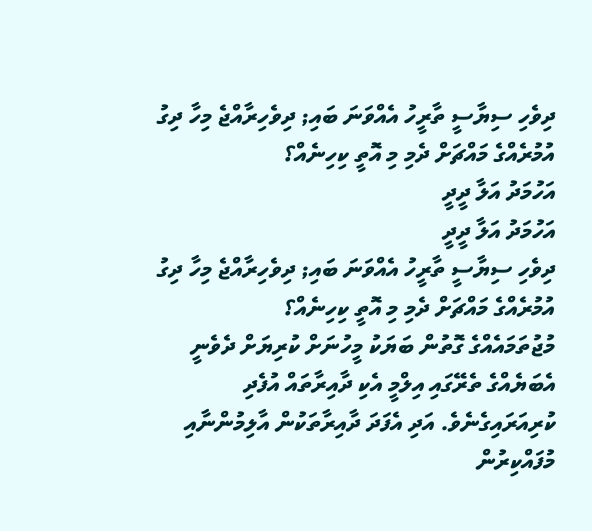ދިވެހި ސިޔާސީ ތާރީހު އެއްވަނަ ބައި; ދިވެހިރާއްޖެ މިހާ ދިގު އުމުރެއްގެ މައްޗަށް ދެމި މި އޮތީ ކިހިނެއް؟
އަހުމަދު އަލާ ދީދީ
އަހުމަދު އަލާ ދީދީ
ދިވެހި ސިޔާސީ ތާރީހު އެއްވަނަ ބައި; ދިވެހިރާއްޖެ މިހާ ދިގު އުމުރެއްގެ މައްޗަށް ދެމި މި އޮތީ ކިހިނެއް؟
މުޖުތަމައެއްގެ ގޮތުން ބަޔަކު މީހުނަށް ކުރިޔަށް ދެވެނީ އެބަޔެއްގެ ތެރޭގައި އިލްމީ އެކި ދާއިރާތައް އުފެދި ކުރިއަރައިގެނެވެ. އަދި އެފަދަ ދާއިރާތަކުން އާލިމުންނާއި މުފައްކިރުން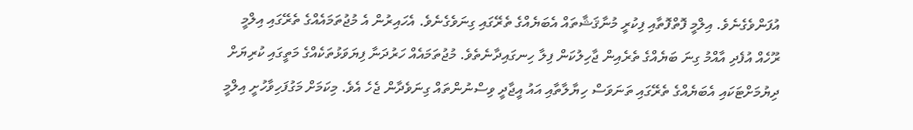އުފަންވެގެނެވެ. އިލްމީ ފޮތްފޮތާއި ފިކުރީ މުނާޤަޝާތައް އެބަޔެއްގެ ތެރޭގައި ގިނަވެގެނެވެ. އެހައިރުން އެ މުޖުތަމައެއްގެ ތެރޭގައި އިލްމީ ރޫހެއް އުފެދި އާއްމު ގިނަ ބަޔެއްގެ ތެރެއިން ޖާހިލުކަން ފިލާ ހިނގައިދާނެތެވެ. މުޖުތަމައެއް ހަރުދަނާ ފިޔަވަޅުތަކެއްގެ މަތީގައި ކުރިޔަށް ދިޔުމަށްޓަކައި އެބަޔެއްގެ ތެރޭގައި ތަނަވަސް ހިޔާލާތާއި އައު އީޖާދީ ވިސްނުންތައް ގިނަވެދާން ޖެހެ އެވެ. މިކަމަށް މަގުފަހިވާހުށީ އިލްމީ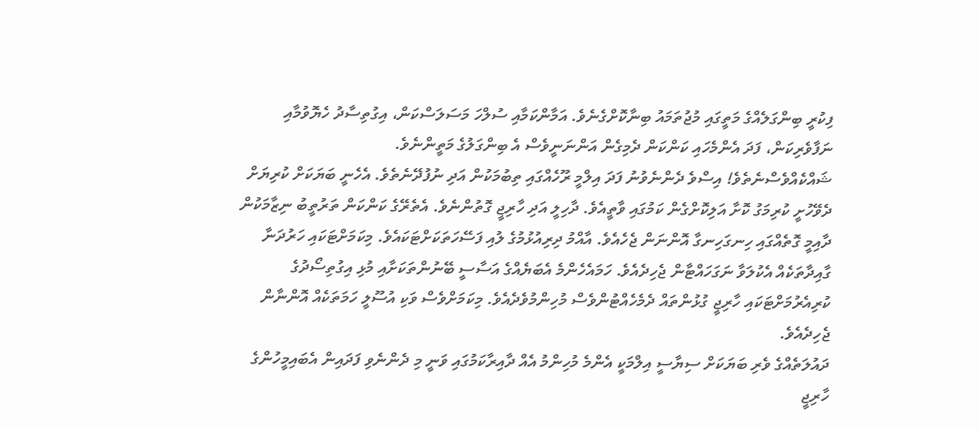ފިކުރީ ބިންގަލެއްގެ މަތީގައި މުޖުތަމައު ބިނާކޮށްގެނެވެ. އަމާންކަމާއި ސުލްހަ މަސަލަސްކަން، އިގުތިސާދު ހެޔޮވުމާއި ނަފާވެރިކަން، ފަދަ އެންމެހައި ކަންކަން ދެމިގެން އަންނަނީވެސް އެ ބިންގަލުގެ މަތީންނެވެ.
ޝައްކެއްވެސްނެތެވެ! އިސްވެ ދެންނެވުނު ފަދަ އިލްމީ ރޫހެއްގައި ތިބުމަކުން އަދި ނުފުދޭނެތެވެ. އެހެނީ ބަޔަކަށް ކުރިޔަށް ދެވޭހުށީ ކުރިމަގު ކޮށާ އަލިކޮށްގެން ކަމުގައި ވާތީއެވެ. ދާހިލީ އަދި ހާރިޖީ ގޮތުންނެވެ. އެތެރޭގެ ކަންކަން ތަރުތީބު ނިޒާމަކުން ދާއިމީ ގޮތެއްގައި ހިނގަހިނގާ އޮންނަން ޖެހެއެވެ. އާއްމު ދިރިއުޅުމުގެ ލުއި ފަސޭހަތަކަށްޓަކައެވެ. މިކަމަށްޓަކައި ހަރުދަނާ ގާއިދާތަކެއް އެކުލަވާ ނަގަހައްޓާން ޖެހިދެއެވެ. ހަމައެހެންމެ އެބަޔެއްގެ އަސާސީ ބޭނުންތަކަށާއި މުޅި އިގުތިސޯދުގެ ކުރިއެރުމަށްޓަކައި ހާރިޖީ ގުޅުންތައް ދެމެހެއްޓުންވެސް މުހިންމުވެދެއެވެ. މިކަމަށްވެސް ވަކި އުސޫލީ ހަމަތަކެއް އޮންނާން ޖެހިދެއެވެ.
ދައުލަތެއްގެ ވެރި ބަޔަކަށް ސިޔާސީ އިލްމަކީ އެންމެ މުހިންމު އެއް ދާއިރާކަމުގައި ވަނީ މި ދެންނެވި ފަދައިން އެބައިމީހުންގެ ހާރިޖީ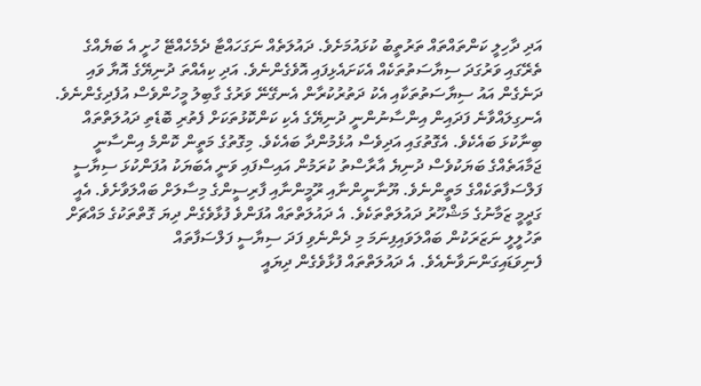އަދި ދާހިލީ ކަންތައްތައް ތަރުތީބު ކުޅައުމަށެވެ. ދައުލަތެއް ނަގަހައްޓާ ދެމެހެއްޓޭ ހުށީ އެ ބަޔެއްގެ ތެރޭގައި ވަރުގަދަ ސިޔާސަތުތަކެއް އެކަށައެޅިފައި އޮވެގެންނެވެ. އަދި ކިއެއްތަ ދުނިޔޭގެ އޮޔާ ވައި ދަނެގެން އައު ސިޔާސަތުތަކާއި އެކު ދަތުރުކުރާން އެނގޭނޭ ވަރުގެ ގާބިލު މީހުންވެސް އުފެދިގެންނެވެ.
އެނގިލައްވާނެ ފަދައިން އިންސާނުންނީ ދުނިޔޭގެ އެކި ކަންކޮޅުތަކަށް ފެތުރި ބޮޑެތި ދައުލަތްތައް ބިނާކުޅަ ބައެކެވެ. އެގޮތުގައި އަދިވެސް އުޅެމުންދާ ބައެކެވެ. މިގޮތުގެ މަތީން ކޮންމެ އިންސާނީ ޖަމާއަތެއްގެ ބަޔަކުވެސް ދުނިޔެ އާރާސްތު ކުރަމުން އައިސްފައި ވަނީ އެބަޔަކު އުފަންކުޅަ ސިޔާސީ ފަލްސަފާތަކެއްގެ މަތީންނެވެ. ޔޫނާނީންނާއި ރޫމީންނާއި ފާރިސީންގެ މިސާލަށް ބައްލަވާށެވެ. އެއީ ގަދީމީ ޒަމާނުގެ މަޝްހޫރު ދައުލަތްތަކެވެ. އެ ދައުލަތްތައް އުފަންވެ ފުޅާވެގެން ދިޔަ ގޮތްތަކުގެ މައްޗަށް ތަހުލީލީ ނަޒަރަކުން ބައްލަވައިފިނަމަ މި ދެންނެވި ފަދަ ސިޔާސީ ފަލްސަފާތައް ފެނިވަޑައިގަންނަވާނެއެވެ. އެ ދައުލަތްތައް ފުޅާވެގެން ދިޔައީ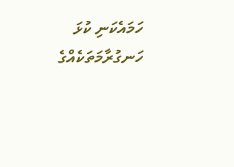ހަމައެކަނި ކުޅަ ހަނގުރާމަތަކެއްގެ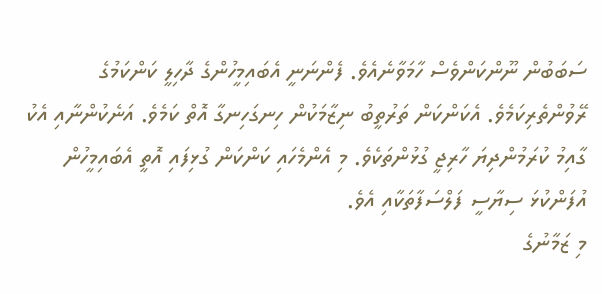ސަބަބުން ނޫންކަންވެސް ހާމަވާނެއެވެ. ފެންނަނީ އެބައިމީހުންގެ ދާހިލީ ކަންކަމުގެ ރޭވުންތެރިކަމެވެ. އެކަންކަން ތަރުތީބު ނިޒާމަކުން ހިނގަހިނގާ އޮތް ކަމެވެ. އަނެކުންނާއި އެކު ގާއިމު ކުރަމުންދިޔަ ހާރިޖީ ގުޅުންތަކެވެ. މި އެންމެހައި ކަންކަން ގުޅިފައި އޮތީ އެބައިމީހުން އުފަންކުޅަ ސިޔާސީ ފަލްސަފާތަކާއި އެވެ.
މި ޒަމާނުގެ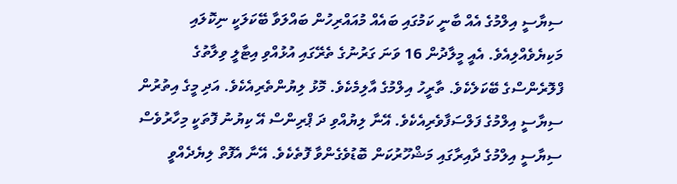ސިޔާސީ އިލްމުގެ އެއް ބާނީ ކަމުގައި ބައެއް މުއައްރިހުން ބައްލަވާ ބޭކަލަކީ ނިކޮލައި މަކިޔެވެއްލިއެވެ. އެއީ މީލާދުން 16 ވަނަ ގަރުނުގެ ތެރޭގައި އުޅުއްވި އިޓާލީ ވިލާތުގެ ފްލޮރެންސްގެ ބޭކަލެކެވެ. ތާރީހު އިލްމުގެ އާލިމެކެވެ. މޮޅު ލިޔުންތެރިއެކެވެ. އަދި މީގެ އިތުރުން ސިޔާސީ އިލްމުގެ ފަލްސަފާވެރިއެކެވެ. އޭނާ ލިޔުއްވި ދަ ޕްރިންސް އޭ ކިޔުނު ފޮތަކީ މިހާރުވެސް ސިޔާސީ އިލްމުގެ ދާއިރާގައި މަޝްހޫރުކަން ބޮޑުވެގެންވާ ފޮތެކެވެ. އޭނާ އެފޮތް ލިޔެދެއްވީ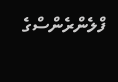ފްލެންރެންސްގެ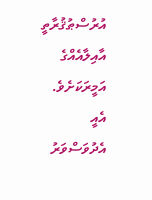އުރުސްޠުޤުރާތީ އާއިލާއެއްގެ އަމީރަކަށެވެ. އެއީ އެދުވަސްވަރު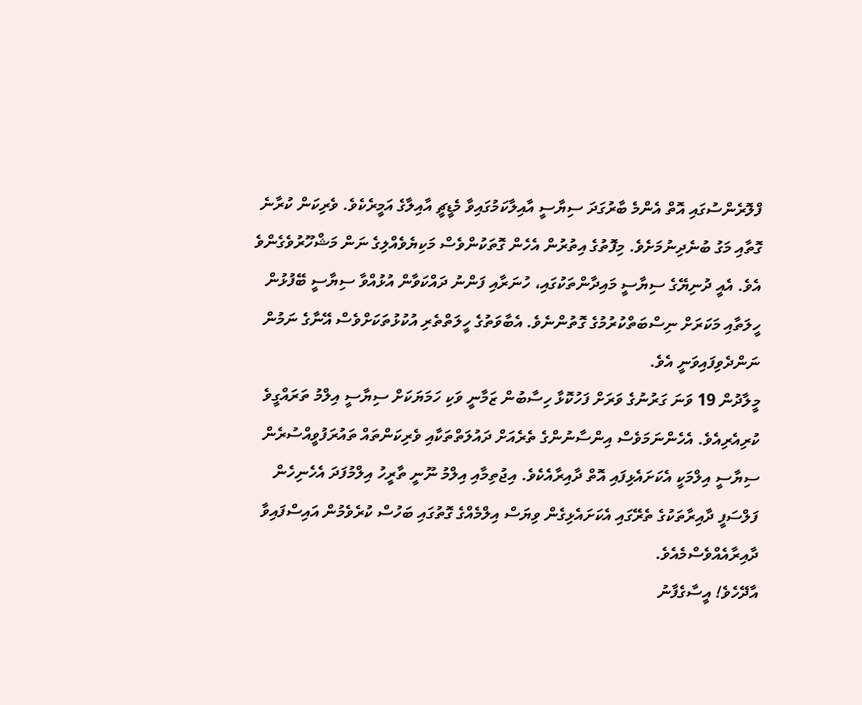ފްލޮރެންސުގައި އޮތް އެންމެ ބާރުގަދަ ސިޔާސީ އާއިލާކަމުގައިވާ މެޑީޗީ އާއިލާގެ އަމީރެކެވެ. ވެރިކަން ކުރާނެ ގޮތާއި މަގު ބުނެދިނުމަށެވެ. މިފޮތުގެ އިތުރުން އެހެން ގޮތަކުންވެސް މަކިޔެވެއްލިގެ ނަން މަޝްހޫރުވެގެންވެ އެވެ. އެއީ ދުނިޔޭގެ ސިޔާސީ މައިދާންތަކުގައި، ހުނަރާއި ފަންނު ދައްކަވާން އުޅުއްވާ ސިޔާސީ ބޭފުޅުން ހީލަތާއި މަކަރަށް ނިސްބަތްކުރުމުގެ ގޮތުންނެވެ. އެބާވަތުގެ ހީލަތްތެރި އުކުޅުތަކަށްވެސް އޭނާގެ ނަމުން ނަންދެވިފައިވަނީ އެވެ.
މީލާދުން 19 ވަނަ ގަރުނުގެ ވަރަށް ފަހުކޮޅާ ހިސާބުން ޒަމާނީ ވަކި ހަމަޔަކަށް ސިޔާސީ އިލްމު ތަރައްގީވެ ކުރިއެރިއެވެ. އެހެންނަމަވެސް އިންސާނުންގެ ތެރެއަށް ދައުލަތްތަކާއި ވެރިކަންތައް ތައުރަފުވީއްސުރެން ސިޔާސީ އިލްމަކީ އެކަށައެޅިފައި އޮތް ދާއިރާއެކެވެ. އިޖުތިމާއި އިލްމު ނޫނީ ތާރީހު އިލްމުފަދަ އެހެނިހެން ފަލްސަފީ ދާއިރާތަކުގެ ތެރޭގައި އެކަށައެޅިގެން ވިޔަސް އިލްމެއްގެ ގޮތުގައި ބަހުސް ކުރެވެމުން އައިސްފައިވާ ދާއިރާއެއްވެސްމެއެވެ.
އާދޭހެވެ! އީސާގެފާނު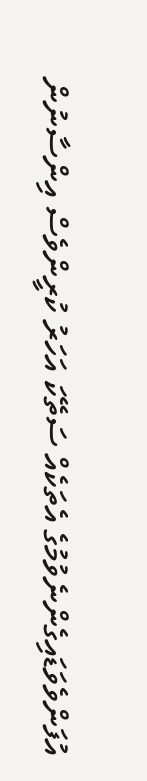އުފަންވެވަޑައިގެންނެވުމުގެ އެތަކެއް ސަތޭކަ އަހަރު ކުރީންވެސް އިންސާނުން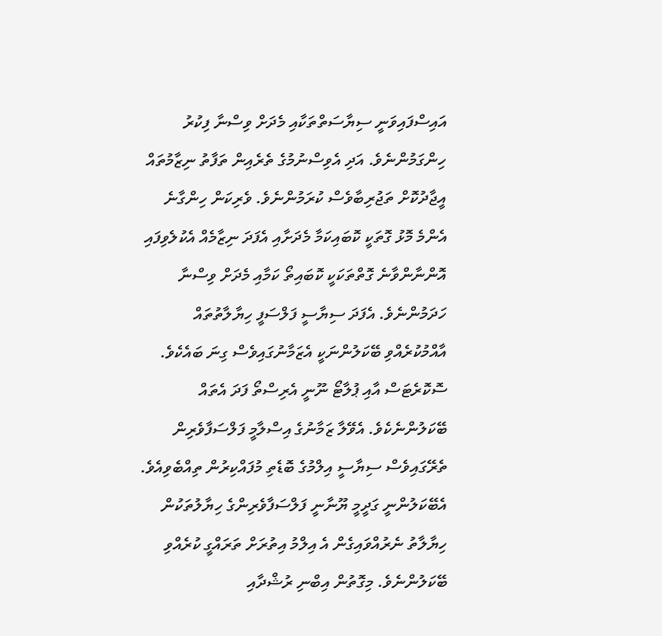އައިސްފައިވަނީ ސިޔާސަތްތަކާއި މެދަށް ވިސްނާ ފިކުރު ހިންގަމުންނެވެ. އަދި އެވިސްނުމުގެ ތެރެއިން ތަފާތު ނިޒާމުތައް އީޖާދުކޮށް ތަޖުރިބާވެސް ކުރަމުންނެވެ. ވެރިކަން ހިންގާނެ އެންމެ މޮޅު ގޮތަކީ ކޮބައިކަމާ މެދަށާއި އެފަދަ ނިޒާމެއް އެކުލެވިފައި އޮންނާންވާނެ ގޮތްތަކަކީ ކޮބައިތޯ ކަމާއި މެދަށް ވިސްނާ ހަދަމުންނެވެ. އެފަދަ ސިޔާސީ ފަލްސަފީ ހިޔާލާތުތައް އާއްމުކުރެއްވި ބޭކަލުންނަކީ އެޒަމާނުގައިވެސް ގިނަ ބައެކެވެ. ސޮކޮރެޓަސް އާއި ޕުލާޓޯ ނޫނީ އެރިސްތޯ ފަދަ އެތައް ބޭކަލުންނެކެވެ. އެވޭލާ ޒަމާނުގެ އިސްލާމީ ފަލްސަފާވެރިން ތެރޭގައިވެސް ސިޔާސީ އިލްމުގެ ބޮޑެތި މުފައްކިރުން ތިއްބެވިއެވެ. އެބޭކަލުންނީ ގަދީމީ ޔޫނާނީ ފަލްސަފާވެރިންގެ ހިޔާލުތަކުން ހިޔާލާތު ނެރުއްވައިގެން އެ އިލްމު އިތުރަށް ތަރައްގީ ކުރެއްވި ބޭކަލުންނެވެ. މިގޮތުން އިބްނި ރުޝްދާއި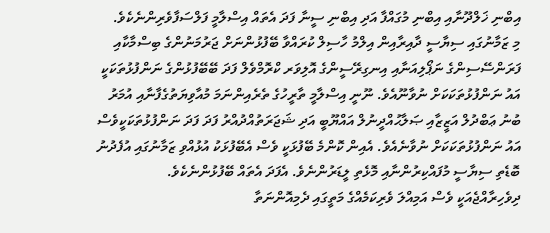އިބްނި ޚަލްދޫނާއި އިބްނި މުގައްފާ އަދި އިބްނި ސީނާ ފަދަ އެތައް އިސްލާމީ ފަލްސަފާވެރިންނެކެވެ.
މި ޒަމާނުގައި ސިޔާސީ ދާއިރާއިން އިލްމު ހާސިލް ކުރައްވާ ބޭފުޅުންނަށް ޖަރުމަނުންގެ ބިސްމާކާއި ފަރަންސޭސިންގެ ނަޕޯލިއަނާއި އިނގިރޭސީންގެ އޮލިވަރ ކްރޮމްވެލް ފަދަ ބޭބޭފުޅުންގެ ނަންފުޅުތަކަކީ އައު ނަންފުޅުތަކަކަށް ނުވާނޫއެވެ. ނޫނީ އިސްލާމީ ތާރީހުގެ ތެރެއިންނަމަ މުއާވިޔަތުގެފާނާއި އުމަރު ބުނު ޢަބްދުލް އަޒީޒާއި ޞަލާޙުއްދީނުލް އައްޔޫބީ އަދި ޝަޖަރަތުއްދުއްރު ފަދަ ފަދަ ނަންފުޅުތަކަކީވެސް އައު ނަންފުޅުތަކަކަށް ނުވާނެއެވެ. އެއިން ކޮންމެ ބޭފުޅަކީ ވެސް އެބޭފުޅަކު އުޅުއްވި ޒަމާނުގައި އުފެދުނު ބޮޑެތި ސިޔާސީ މުފައްކިރުންނާއި މޮޅެތި ލީޑަރުންނެވެ. އެފަދަ އެތައް ބޭފުޅުންނެކެވެ.
ދިވެހިރާއްޖެއަކީ ވެސް އަމިއްލަ ވެރިކަމެއްގެ މަތީގައި ދެމިއޮންނަތާ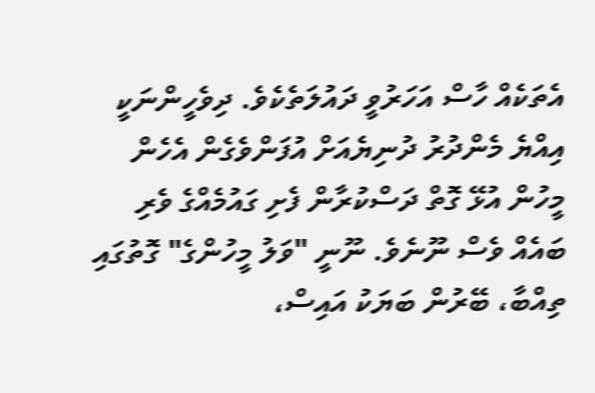އެތަކެއް ހާސް އަހަރުވީ ދައުލަތެކެވެ. ދިވެހީންނަކީ އިއްޔެ މެންދުރު ދުނިޔެއަށް އުފަންވެގެން އެހެން މީހުން އުޅޭ ގޮތް ދަސްކުރާން ފެށި ގައުމެއްގެ ވެރި ބައެއް ވެސް ނޫނެވެ. ނޫނީ "ވަލު މީހުންގެ" ގޮތުގައި ތިއްބާ، ބޭރުން ބަޔަކު އައިސް،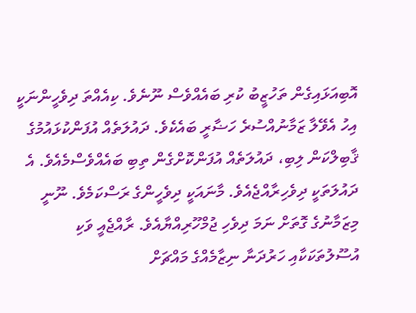އޮބިއަޅައިގެން ތަހުޒީބު ކުރި ބައެއްވެސް ނޫނެވެ. ކިއެއްތަ ދިވެހީންނަކީ އިހު އެވޭލާ ޒަމާނުއްސުރެ ހަޟާރީ ބައެކެވެ. ދައުލަތެއް އުފަންކުޅައުމުގެ ޤާބިލްކަން ލިބި، ދައުލަތެއް އުފަންކޮށްގެން ތިބި ބައެއްވެސްމެއެވެ. އެ ދައުލަތަކީ ދިވެހިރާއްޖެއެވެ. މާނައަކީ ދިވެހީންގެ ރަސްކަމެވެ. ނޫނީ މިޒަމާނުގެ ގޮތަށް ނަމަ ދިވެހި ޖުމްހޫރިއްޔާއެވެ. ރާއްޖެއީ ވަކި އުސޫލުތަކަކާއި ހަރުދަނާ ނިޒާމެއްގެ މައްޗަށް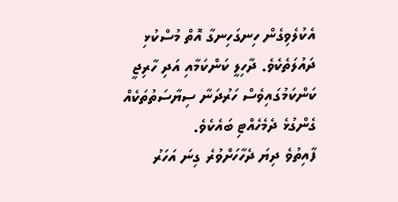އެކުލެވިގެން ހިނގަހިނގާ އޮތް މުސްކުޅި ދައުލަތެކެވެ. ދާހިލީ ކަންކަމާއި އަދި ހާރިޖީ ކަންކަމުގައިވެސް ހަރުދަނާ ސިޔާސަތުތަކެއް ގެންގުޅެ ދެމެހެއްޓި ބައެކެވެ.
ފާއިތުވެ ދިޔަ ދެހާހަށްވުރެ ގިނަ އަހަރު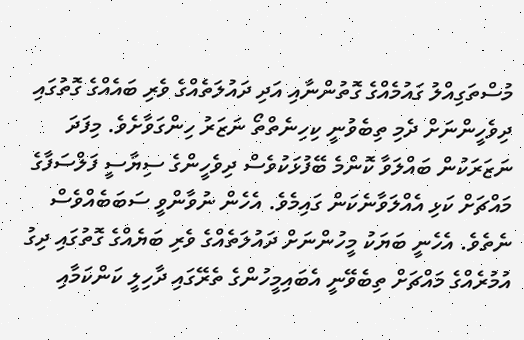މުސްތަގިއްލު ގައުމެއްގެ ގޮތުންނާއި އަދި ދައުލަތެއްގެ ވެރި ބައެއްގެ ގޮތުގައި ދިވެހީންނަށް ދެމި ތިބެވުނީ ކިހިނެތްތޯ ނަޒަރު ހިންގަވާށެވެ. މިފަދަ ނަޒަރަކުން ބައްލަވާ ކޮންމެ ބޭފުޅަކުވެސް ދިވެހީންގެ ސިޔާސީ ފަލްސަފާގެ މައްޗަށް ކަޅި އެއްލަވާނެކަން ގައިމެވެ. އެހެން ނުވާންވީ ސަބަބެއްވެސް ނެތެވެ. އެހެނީ ބަޔަކު މީހުންނަށް ދައުލަތެއްގެ ވެރި ބަޔެއްގެ ގޮތުގައި ދިގު އުމުރެއްގެ މައްޗަށް ތިބެވޭނީ އެބައިމީހުންގެ ތެރޭގައި ދާހިލީ ކަންކަމާއި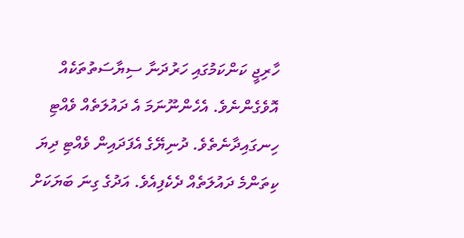ހާރިޖީ ކަންކަމުގައި ހަރުދަނާ ސިޔާސަތުތަކެއް އޮވެގެންނެވެ. އެހެންނޫނަމަ އެ ދައުލަތެއް ވެއްޓި ހިނގައިދާނެތެވެ. ދުނިޔޭގެ އެފަދައިން ވެއްޓި ދިޔަ ކިތަންމެ ދައުލަތެއް ދެކެފިއެވެ. އަދުގެ ގިނަ ބަޔަކަށް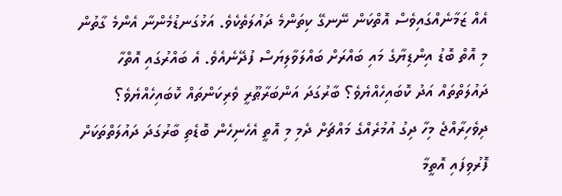އެއް ޒަމާނެއްގައިވެސް އޮތްކަން ނޭނގޭ ކިތަންމެ ދައުލަތެކެވެ. އަޅުގަނޑުމެންނާ އެންމެ ގާތުން މި އޮތް ބޮޑު އިންޑިޔާގެ މައި ބައްރަށް ބައްލަވާލިޔަސް ފުދޭނެއެވެ. އެ ބައްރުގައި އޮތްހާ ދައުލަތްތައް އަދު ކޮބައިހެއްޔެވެ؟ ބާރުގަދަ އަންބަރާޠޫރީ ވެރިކަންތައް ކޮބައިހެއްޔެވެ؟
ދިވެހިރާއްޖެ މިހާ ދިގު އުމުރެއްގެ މައްޗަށް ދެމި މި އޮތީ އެހެނިހެން ބޮޑެތި ބާރުގަދަ ދައުލަތްތަކަށް ފޮރުވިފައި އޮތީމާ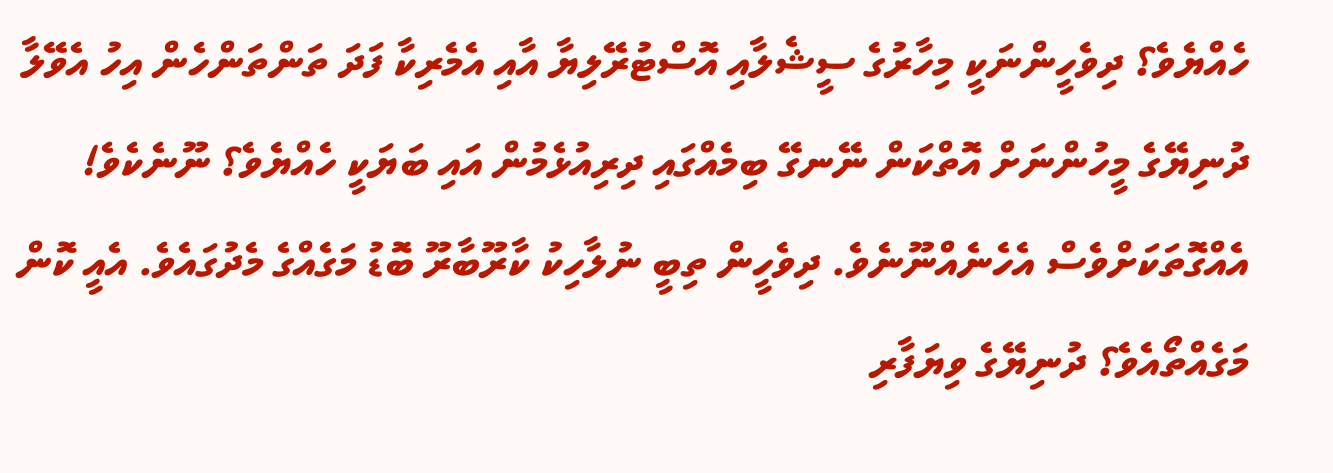ހެއްޔެވެ؟ ދިވެހީންނަކީ މިހާރުގެ ސީޝެލާއި އޮސްޓުރޭލިޔާ އާއި އެމެރިކާ ފަދަ ތަންތަންހެން އިހު އެވޭލާ ދުނިޔޭގެ މީހުންނަށް އޮތްކަން ނޭނގޭ ބިމެއްގައި ދިރިއުޅެމުން އައި ބަޔަކީ ހެއްޔެވެ؟ ނޫނެކެވެ! އެއްގޮތަކަށްވެސް އެހެނެއްނޫނެވެ. ދިވެހީން ތިބީ ނުލާހިކު ކާރޫބާރޫ ބޮޑު މަގެއްގެ މެދުގައެވެ. އެއީ ކޮން މަގެއްތޯއެވެ؟ ދުނިޔޭގެ ވިޔަފާރި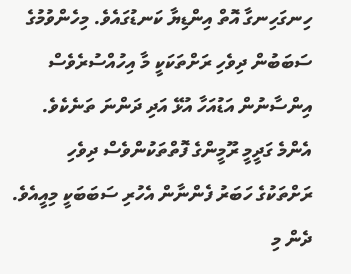ހިނގަހިނގާ އޮތް އިންޑިޔާ ކަނޑުގައެވެ. މިހެންވުމުގެ ސަބަބުން ދިވެހި ރަށްތަކަކީ މާ އިހުއްސުރެވެސް އިންސާނުން އަޑުއަހާ އުޅޭ އަދި ދަންނަ ތަނެކެވެ. އެންމެ ގަދީމީ ރޫމީންގެ ފޮތްތަކުންވެސް ދިވެހި ރަށްތަކުގެ ހަބަރު ފެންނާން އެހުރި ސަބަބަކީ މިއީއެވެ.
ދެން މި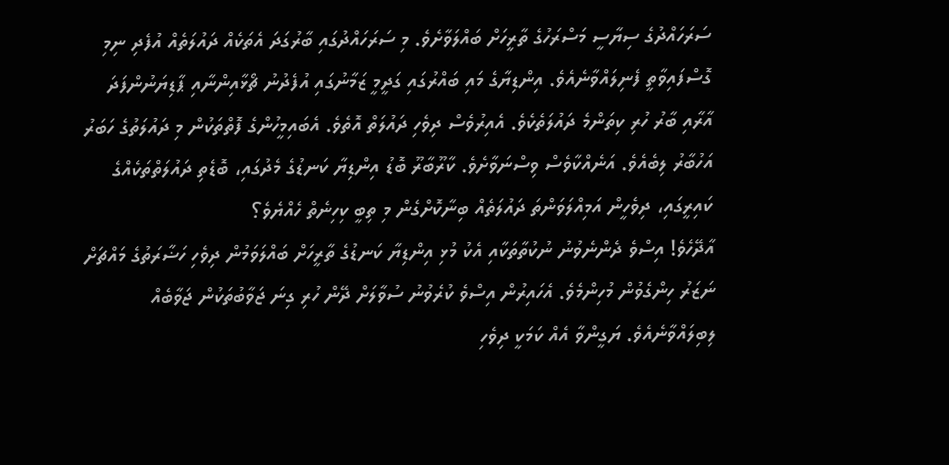ސަރަހައްދުގެ ސިޔާސީ މަސްރަހުގެ ތާރީހަށް ބައްލަވާށެވެ. މި ސަރަހައްދުގައި ބާރުގަދަ އެތަކެއް ދައުލަތެއް އުފެދި ނިމި ގޮސްފައިވާތީ ފެނިލައްވާނެއެވެ. އިންޑިޔާގެ މައި ބައްރުގައި ގަދީމީ ޒަމާނުގައި އުފެދުނު ޗޯޅާއިންނާއި ޕާޑިޔަނުންފަދަ އާރާއި ބާރު ހުރި ކިތަންމެ ދައުލަތެކެވެ. އެއިރުވެސް ދިވެހި ދައުލަތް އޮތެވެ. އެބައިމީހުންގެ ފޮތްތަކުން މި ދައުލަތުގެ ހަބަރު އަހުބާރު ލިބެއެވެ. އަނެއްކާވެސް ވިސްނަވާށެވެ. ކާރޫބާރޫ ބޮޑު އިންޑިޔާ ކަނޑުގެ މެދުގައި، ބޮޑެތި ދައުލަތްތަކެއްގެ ކައިރީގައި، ދިވެހީން އަމިއްލަވަންތަ ދައުލަތެއް ބިނާކޮށްގެން މި ތިބީ ކިހިނެތް ހެއްޔެވެ؟
އާދޭހެވެ! އިސްވެ ދެންނެވުނު ނުކުތާތަކާއި އެކު މުޅި އިންޑިޔާ ކަނޑުގެ ތާރީހަށް ބައްލަވަމުން ދިވެހި ހަޟާރަތުގެ މައްޗަށް ނަޒަރު ހިންގެވުން މުހިންމެވެ. އެހައިރުން އިސްވެ ކުރެވުނު ސުވާލަށް ދޭން ހުރި ގިނަ ޖަވާބުތަކުން ޖަވާބެއް ލިބިލައްވާނެއެވެ. ޔަގީންވާ އެއް ކަމަކީ ދިވެހި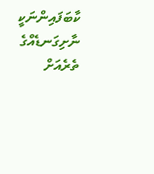ކާބަފައިންނަކީ ނާށިގަނޑެއްގެ ތެރެއަށް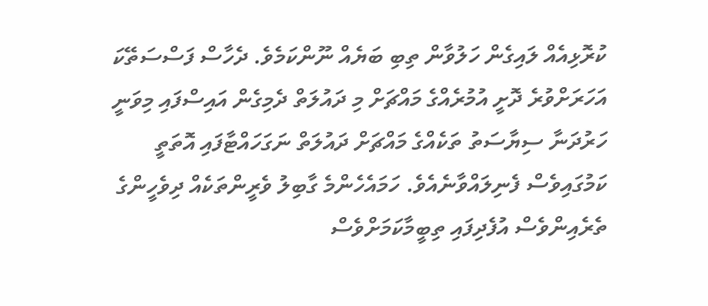ކުރޮޅިއެއް ލައިގެން ހަލުވާން ތިބި ބަޔެއް ނޫންކަމެވެ. ދެހާސް ފަސްސަތޭކަ އަހަރަށްވުރެ ދޮށީ އުމުރެއްގެ މައްޗަށް މި ދައުލަތް ދެމިގެން އައިސްފައި މިވަނީ ހަރުދަނާ ސިޔާސަތު ތަކެއްގެ މައްޗަށް ދައުލަތް ނަގަހައްޓާފައި އޮތަތީ ކަމުގައިވެސް ފެނިލައްވާނެއެވެ. ހަމައެހެންމެ ގާބިލު ވެރީންތަކެއް ދިވެހީންގެ ތެރެއިންވެސް އުފެދިފައި ތިބީމާކަމަށްވެސް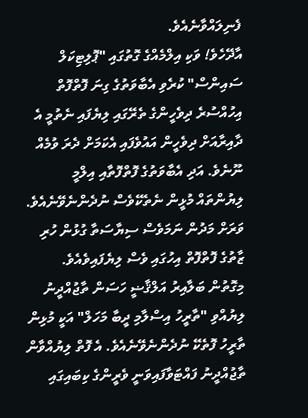ފެނިލައްވާނެއެވެ.
އާދޭހެވެ! ވަކި އިލްމެއްގެ ގޮތުގައި "ޕޮލިޓިކަލް ސައިންސް" ކުރެވި އެބާވަތުގެ ގިނަ ފޮތްފޮތް އިހުއްސުރެ ދިވެހީންގެ ތެރޭގައި ލިޔެފައި ނެތުމީ އެ ދާއިރާއަށް ދިވެހީން އައުވެފައި އެކަމަށް ދެރަ ވުމެއް ނޫނެވެ. އަދި އެބާވަތުގެ ފޮތްފޮތާއި އިލްމީ ލިޔުންތައް މުޅީން ނެތެކޭވެސް ނުދެންނެވޭނެއެވެ. ވަރަށް މަދުން ނަމަވެސް ސިޔާސަތާ ގުޅުން ހުރި ޒާތުގެ ފޮތްފޮތް އިހުގައި ވެސް ލިޔެފައިވެއެވެ. މިގޮތުން ބަލާއިރު އަލްޤާޟީ ހަސަން ތާޖުއްދީނު ލިޔުއްވި "ތާރީހު އިސްލާމި ދީބާ މަހަލް" އަކީ މުޅިން ތާރީހު ފޮތެކޭ ނުދެންނެވޭނެއެވެ. އެ ފޮތް ލިޔުއްވާން ތާޖުއްދީނު ފައްޓަވާފައިވަނީ ވެރީންގެ ކިބައިގައި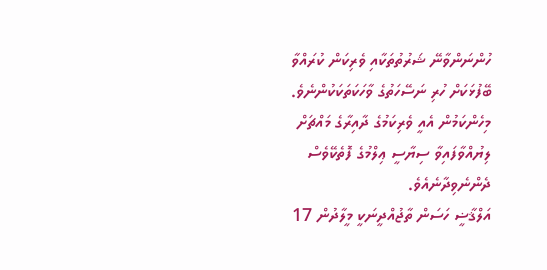ހުންނަންވާނޭ ޝަރުތުތަކާއި ވެރިކަން ކުރައްވާ ބޭފުޅަކަށް ހުރި ނަސޭހަތުގެ ވާހަކަތަކަކުންނެވެ. މިހެންކަމުން އެއީ ވެރިކަމުގެ ދާއިރާގެ މައްޗަށް ލިޔުއްވާފައިވާ ސިޔާސީ ޢިލްމުގެ ފޮތެކޭވެސް ދެންނެވިދާނެއެވެ.
އަލްޤާޟީ ހަސަން ތާޖުއްދީނަކީ މީލާދުން 17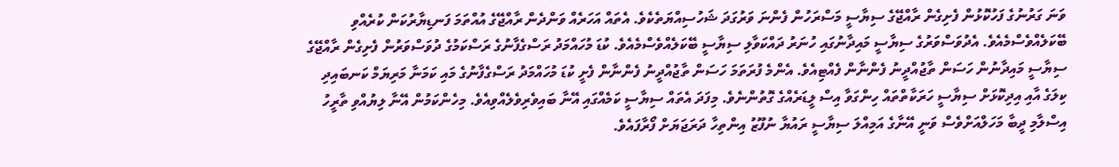ވަނަ ގަރުނުގެ ފަހުކޮޅުން ފެށިގެން ރާއްޖޭގެ ސިޔާސީ މަސްރަހުން ފެންނަ ވަރުގަދަ ޝަހުސިއްޔަތެކެވެ. އެތައް އަހަރެއް ވަންދެން ރާއްޖޭގެ އުއްތަމަ ފަނޑިޔާރުކަން ކުރެއްވި ބޭކަލެއްވެސްމެއެވެ. އެދުވަސްވަރުގެ ސިޔާސީ މައިދާނުގައި ހުނަރު ދައްކަވާލި ސިޔާސީ ބޭކަލެއްވެސްމެއެވެ. ކުޑަ މުހައްމަދު ރަސްގެފާނުގެ ރަސްކަމުގެ ދުވަސްވަރުން ފެށިގެން ރާއްޖޭގެ ސިޔާސީ މައިދާނުން ހަސަން ތާޖުއްދީނު ފެންނާން ފެއްޓިއެވެ. އެންމެ ފުރަތަމަ ހަސަން ތާޖުއްދީނު ފެންނާން ފެށީ ކުޑަ މުހައްމަދު ރަސްގެފާނުގެ މައި ކަމަނާ މަރިޔަމް ކަނބައިދި ކިލަގެ އާއި އިދިކޮޅަށް ސިޔާސީ ހަރަކާތްތައް ހިންގަވާ އިސް ލީޑަރެއްގެ ގޮތުންނެވެ. މިފަދަ އެތައް ސިޔާސީ ކަމެއްގައި އޭނާ ބައިވެރިވެލެއްވިއެވެ. މިހެންކަމުން އޭނާ ލިޔުއްވި ތާރީހު އިސްލާމި ދީބާ މަހަލްއަށްވެސް ވަނީ އޭނާގެ އަމިއްލަ ސިޔާސީ ރައުޔާ ނުފޫޒު އިންތިހާ ދަރަޖަޔަށް ފޯރާފައެވެ.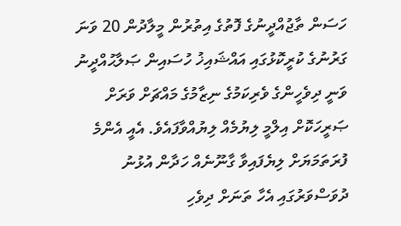ހަސަން ތާޖުއްދީނުގެ ފޮތުގެ އިތުރުން މީލާދުން 20 ވަނަ ގަރުނުގެ ކުރީކޮޅުގައި އައްޝައިޚު ހުސައިން ޞަލާޙުއްދީނު ވަނީ ދިވެހީންގެ ވެރިކަމުގެ ނިޒާމުގެ މައްޗަށް ވަރަށް ޞަރީހަކޮށް އިލްމީ ލިޔުމެއް ލިޔުއްވާފައެވެ. އެއީ އެންމެ ފުރަތަމަޔަށް ލިޔެފައިވާ ގާނޫނެއް ހަދާން އުޅުނު ދުވަސްވަރުގައި އެހާ ތަނަށް ދިވެހި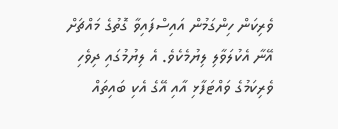ވެރިކަން ހިންގަމުން އައިސްފައިވާ ގޮތުގެ މައްޗަށް އޭނާ އެކުލަވާލި ލިޔުމެކެވެ. އެ ލިޔުމުގައި ދިވެހި ވެރިކަމުގެ ވައްޓަފާޅި އާއި އޭގެ އެކި ބައިތައް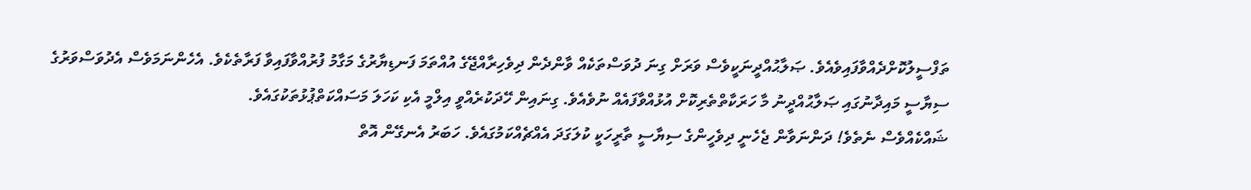ތަފްސީލުކޮށްދެއްވާފައިވެއެވެ. ޞަލާޙުއްދީނަކީވެސް ވަރަށް ގިނަ ދުވަސްތަކެއް ވާންދެން ދިވެހިރާއްޖޭގެ އުއްތަމަ ފަނޑިޔާރުގެ މަގާމު ފުރުއްވާފައިވާ ފަރާތެކެވެ. އެހެންނަމަވެސް އެދުވަސްވަރުގެ ސިޔާސީ މައިދާނުގައި ޞަލާޙުއްދީނު މާ ހަރަކާތްތެރިކޮށް އުޅުއްވާފައެއް ނުވެއެވެ. ގިނައިން ހޭދަކުރެއްވީ އިލްމީ އެކި ކަހަލަ މަސައްކަތްޕުޅުތަކުގައެވެ.
ޝައްކެއްވެސް ނެތެވެ! ދަންނަވާން ޖެހެނީ ދިވެހީންގެ ސިޔާސީ ތާރީހަކީ ކުލަގަދަ އެއްޗެއްކަމުގައެވެ. ހަބަރު އެނގޭން އޮތް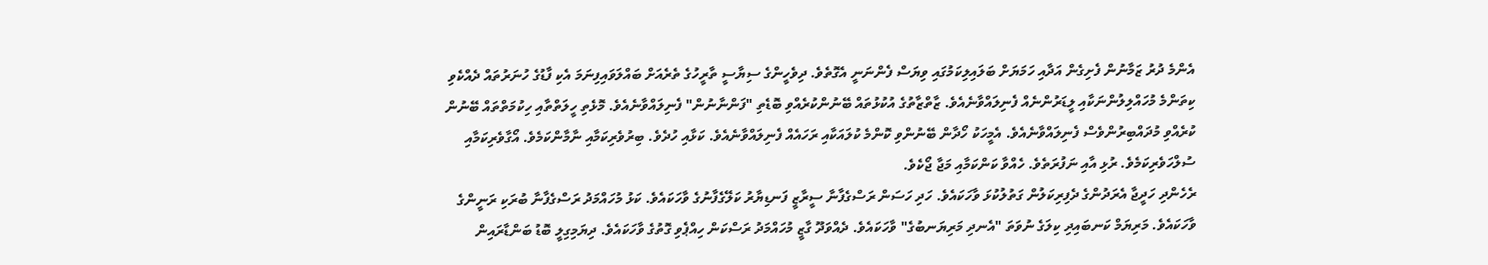އެންމެ ދުރު ޒަމާނުން ފެށިގެން އަދާއި ހަމަޔަށް ބަލައިލިކަމުގައި ވިޔަސް ފެންނަނީ އެގޮތެވެ. ދިވެހީންގެ ސިޔާސީ ތާރީހުގެ ތެރެއަށް ބައްލަވައިފިނަމަ އެކި ފާޑުގެ ހުނަރުތައް ދެއްކެވި ކިތަންމެ މުހައްލިލުންނަކާއި ލީޑަރުންނެއް ފެނިލައްވާނެއެވެ. ޒާތްޒާތުގެ އުކުޅުތައް ބޭނުންކުރެއްވި ބޮޑެތި "ފަންނާނުން" ފެނިލައްވާނެއެވެ. މޮޅެތި ހީލަތްތާއި ހިކުމަތްތައް ބޭނުން ކުރެއްވި މުދައްބިރުންވެސް ފެނިލައްވާނެއެވެ. އެމީހަކު ހޯދާން ބޭނުންވި ކޮންމެ ކުލައަކާއި ރަހައެއް ފެނިލައްވާނެއެވެ. ކަޅާއި ހުދެވެ. ބިރުވެރިކަމާއި ނާމާންކަމެވެ. އޯގާވެރިކަމާއި ސުލްހަވެރިކަމެވެ. ރުޅި އާއި ނަފުރަތެވެ. ހެއްވާ ކަންކަމާއި މަޖާ ޖޯކެވެ.
ރެހެންދި ހަދީޖާ އެރަދުންގެ ދެފިރިކަލުން ގަތުލުކުޅަ ވާހަކައެވެ. ހަދި ހަސަން ރަސްގެފާނާ ސީރާޒީ ފަނޑިޔާރު ކަލޭގެފާނުގެ ވާހަކައެވެ. ކަޅު މުހައްމަދު ރަސްގެފާނާ ބުރަކި ރަނީންގެ ވާހަކައެވެ. މަރިޔަމް ކަނބައިދި ކިލަގެ ނުވަތަ "އެނދި މަރިޔަނބުގެ" ވާހަކައެވެ. ދެއްވަދޫ ގާޒީ މުހައްމަދު ރަސްކަން ހިއްޕެވި ގޮތުގެ ވާހަކައެވެ. ދިޔަމިގިލީ ބޮޑު ބަންޑާރައިން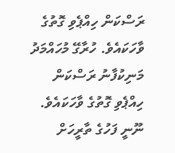ރަސްކަން ހިއްޕެވި ގޮތުގެ ވާހަކައެވެ. ހުރާގޭ މުހައްމަދު މަނިކުފާނު ރަސްކަން ހިއްޕެވި ގޮތުގެ ވާހަކައެވެ. ނޫނީ ފަހުގެ ތާރީހަށް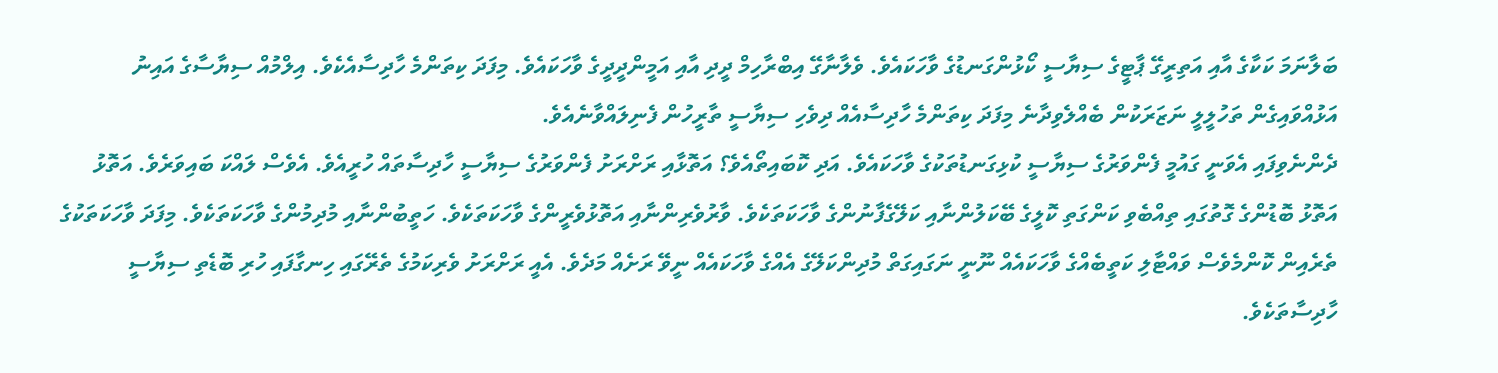ބަލާނަމަ ކަކާގެ އާއި އަތިރީގޭ ޕާޓީގެ ސިޔާސީ ކޯޅުންގަނޑުގެ ވާހަކައެވެ. ވެލާނާގޭ އިބްރާހިމް ދީދި އާއި އަމީންދީދީގެ ވާހަކައެވެ. މިފަދަ ކިތަންމެ ހާދިސާއެކެވެ. އިލްމުއް ސިޔާސާގެ އައިނު އަޅުއްވައިގެން ތަހުލީލީ ނަޒަރަކުން ބެއްލެވިދާނެ މިފަދަ ކިތަންމެ ހާދިސާއެއް ދިވެހި ސިޔާސީ ތާރީހުން ފެނިލައްވާނެއެވެ.
ދެންނެވިފައި އެވަނީ ގައުމީ ފެންވަރުގެ ސިޔާސީ ކުޅިގަނޑުތަކުގެ ވާހަކައެވެ. އަދި ކޮބައިތޯއެވެ؟ އަތޮޅާއި ރަށްރަށު ފެންވަރުގެ ސިޔާސީ ހާދިސާތައް ހުރީއެވެ. އެވެސް ލައްކަ ބައިވަރެވެ. އަތޮޅު އަތޮޅު ބޮޑުންގެ ގޮތުގައި ތިއްބެވި ކަންގަތި ކޮލީގެ ބޭކަލުންނާއި ކަލޭގެފާނުންގެ ވާހަކަތަކެވެ. ވާރުވެރިންނާއި އަތޮޅުވެރީންގެ ވާހަކަތަކެވެ. ހަތީބުންނާއި މުދިމުންގެ ވާހަކަތަކެވެ. މިފަދަ ވާހަކަތަކުގެ ތެރެއިން ކޮންމެވެސް ވައްޓާލި ކަތީބެއްގެ ވާހަކައެއް ނޫނީ ނަގައިގަތް މުދިންކަލޭގެ އެއްގެ ވާހަކައެއް ނީވޭ ރަށެއް މަދެވެ. އެއީ ރަށްރަށު ވެރިކަމުގެ ތެރޭގައި ހިނގާފައި ހުރި ބޮޑެތި ސިޔާސީ ހާދިސާތަކެވެ.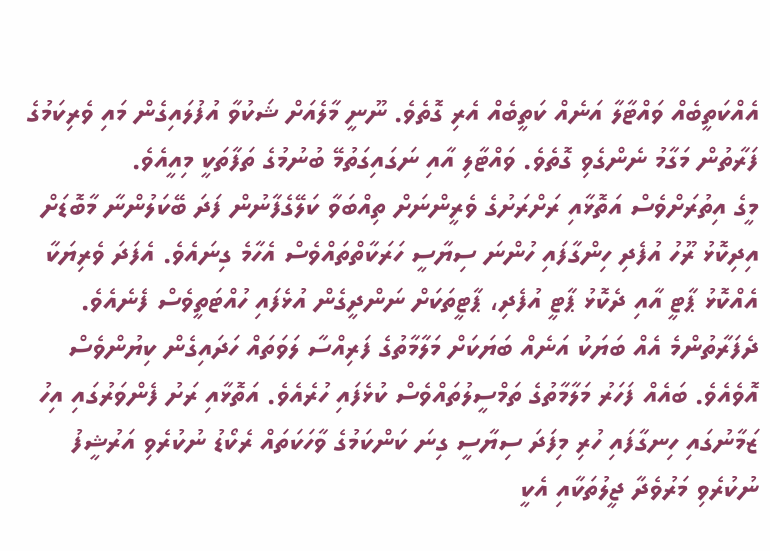އެއްކަތީބެއް ވައްޓާލާ އަނެއް ކަތީބެއް އެރި ގޮތެވެ. ނޫނީ މާލެއަށް ޝަކުވާ އުފުލައިގެން މައި ވެރިކަމުގެ ފަރާތުން މަގާމު ނެންގެވި ގޮތެވެ. ވައްޓާލި އާއި ނަގައިގަތުމޭ ބުނުމުގެ ތަފާތަކީ މިއީއެވެ.
މީގެ އިތުރަށްވެސް އަތޮޅާއި ރަށްރަށުގެ ވެރީންނަށް ތިއްބަވާ ކަލޭގެފާނުން ފަދަ ބޭކަލުންނާ މާބޮޑަށް އިދިކޮޅު ރޫހު އުފެދި ހިންގާފައި ހުންނަ ސިޔާސީ ހަރަކާތްތައްވެސް އެހާމެ ގިނައެވެ. އެފަދަ ވެރިޔަކާ އެއްކޮޅު ޕާޓީ އާއި ދެކޮޅު ޕާޓީ އުފެދި، ޕާޓީތަކަށް ނަންދީގެން އުޅެފައި ހުއްޓަތީވެސް ފެނެއެވެ. ދެފަރާތުންމެ އެއް ބަޔަކު އަނެއް ބަޔަކަށް މަލާމާތުގެ ފަރިއްސާ ލަވަތައް ހަދައިގެން ކިޔުންވެސް އޮވެއެވެ. ބައެއް ފަހަރު މަލާމާތުގެ ތަމްސީލުތައްވެސް ކުޅެފައި ހުރެއެވެ. އަތޮޅާއި ރަށު ފެންވަރުގައި އިހު ޒަމާނުގައި ހިނގާފައި ހުރި މިފަދަ ސިޔާސީ ގިނަ ކަންކަމުގެ ވާހަކަތައް ރެކޯޑު ނުކުރެވި އަރުޝީފު ނުކުރެވި މަރުވެދާ ޖީލުތަކާއި އެކީ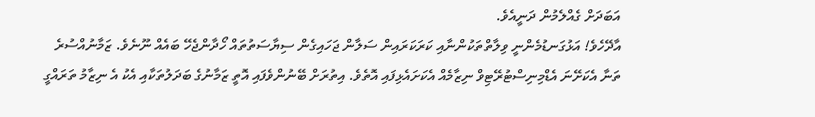އަބަދަށް ގެއްލެމުން ދަނީއެވެ.
އާދޭހެވެ! އަޅުގަނޑުމެންނީ ވިލާތްތަކުންނާއި ކަރަކަރައިން ސަލާން ޖަހައިގެން ސިޔާސަތުތައް ހޯދާންޖެހޭ ބައެއް ނޫނެވެ. ޒަމާނުއްސުރެ ތަނާ އެކަށޭނަ އެޑްމިނިސްޓުރޭޓިވް ނިޒާމެއް އެކަށައެޅިފައި އޮތެވެ. އިތުރަށް ބޭނުންވެފައި އޮތީ ޒަމާނުގެ ބަދަލުތަކާއި އެކު އެ ނިޒާމު ތަރައްގީ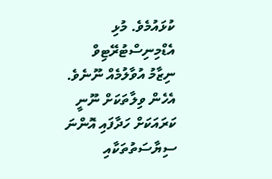ކުޅައުމެވެ. މުޅި އެޑްމިނިސްޓުރޭޓިވް ނިޒާމު އުވާލުމެއް ނޫނެވެ. އެހެން ވިލާތަކަށް ނޫނީ ކަރައަކަށް ހަދާފައި އޮންނަ ސިޔާސަތުތަކާއި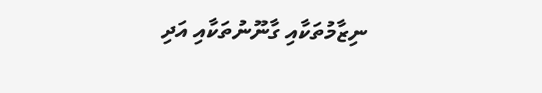ނިޒާމުތަކާއި ގާނޫނުތަކާއި އަދި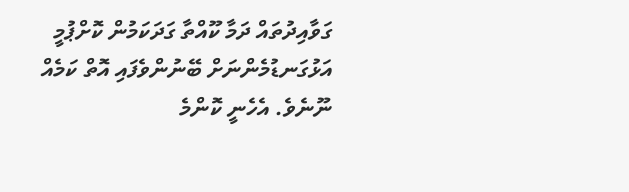ގަވާއިދުތައް ދަމާ ކޫއްތާ ގަދަކަމުން ކޮށްޕުމީ އަޅުގަނޑުމެންނަށް ބޭނުންވެފައި އޮތް ކަމެއް ނޫނެވެ. އެހެނީ ކޮންމެ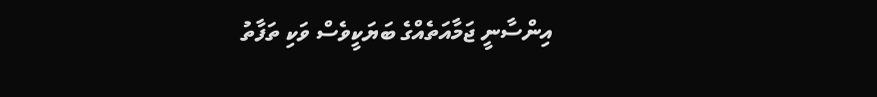އިންސާނީ ޖަމާއަތެއްގެ ބަޔަކީވެސް ވަކި ތަފާތު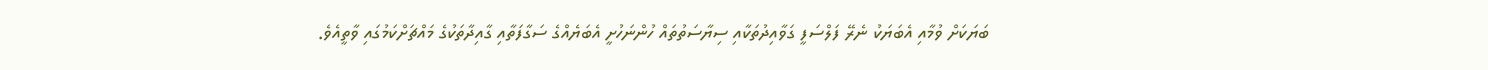ބަޔަކަށް ވުމާއި އެބަޔަކު ނެރޭ ފަލްސަފީ ގަވާއިދުތަކާއި ސިޔާސަތުތައް ހުންނަހުށީ އެބަޔެއްގެ ސަގާފަތާއި ގާއިދާތަކުގެ މައްޗަށްކަމުގައި ވާތީއެވެ.